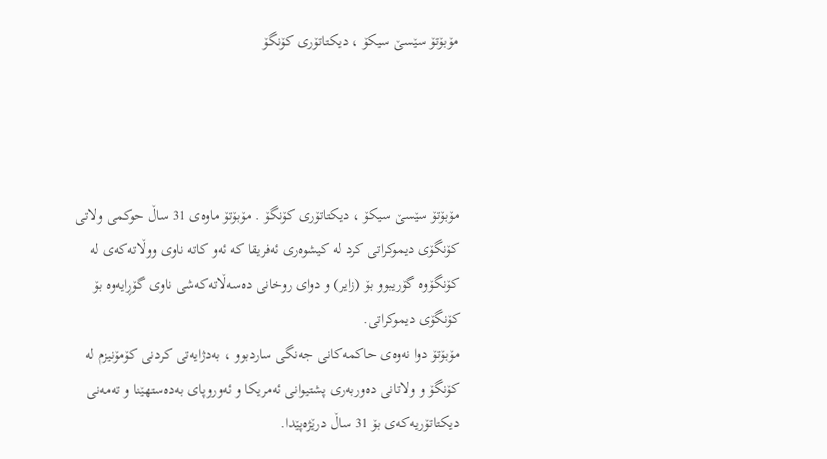مۆبۆتۆ سێسێ‌ سیكۆ ، دیكتاتۆری‌ كۆنگۆ




مۆبۆتۆ سێسێ‌ سیكۆ ، دیكتاتۆری‌ كۆنگۆ . مۆبۆتۆ ماوه‌ی‌ 31 ساڵ حوكمی‌ ولاتی‌ كۆنگۆی‌ دیموكراتی‌ كرد له‌ كیشوه‌ری‌ ئه‌فریقا كه‌ ئه‌و كاته‌ ناوی‌ ووڵاته‌كه‌ی‌ له‌ كۆنگۆوه‌ گۆریبوو بۆ (زایر) و دوای‌ روخانی‌ ده‌سه‌ڵاته‌كه‌شی‌ ناوی‌ گۆڕایه‌وه‌ بۆ كۆنگۆی‌ دیموكراتی‌.
مۆبۆتۆ دوا نه‌وه‌ی‌ حاكمه‌كانی‌ جه‌نگی‌ ساردبوو ، به‌دژایه‌تی‌ كردنی‌ كۆمۆنیزم له‌ كۆنگۆ و ولاتانی‌ ده‌وربه‌ری‌ پشتیوانی‌ ئه‌مریكا و ئه‌وروپای‌ به‌ده‌ستهێنا و ته‌مه‌نی‌ دیكتاتۆریه‌كه‌ی‌ بۆ 31 ساڵ درێژه‌پێدا.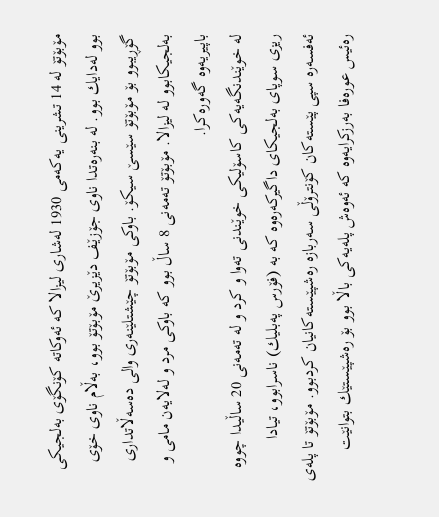مۆبۆتۆ له‌ 14 تشرینی‌ یه‌كه‌می‌ 1930 له‌شاری‌ لیزالا كه‌ ئه‌وكاته‌ كۆنگۆی‌ به‌لجیكی‌ بوو له‌دایك بوو. له‌ بنه‌ره‌تدا ناوی‌ جۆزێف دێزیرێ‌ مۆبۆتۆ بوو، به‌ڵام ناوی‌ خۆی‌ گۆڕیبوو بۆ مۆبۆتۆ سێسێ سیكۆ. باوكی‌ مۆبۆتۆ چێشتلێنه‌ری‌ والی‌ ده‌سه‌ڵاتداری‌ به‌لجیكابوو له‌ لیزالا. مۆبۆتۆ ته‌مه‌نی‌ 8 ساڵ بوو كه‌ باوكی‌ مرد و له‌لایه‌ن مامی‌ و باپیریه‌وه‌ گه‌وره‌كرا.
له‌ خوێندنگه‌یه‌كی‌ كاسۆلیكی‌ خوێندنی‌ ته‌وا و كرد و له‌ ته‌مه‌نی‌ 20 ساڵیدا چووه‌ ریزی‌ سوپای‌ به‌لجیكای‌ داگیركه‌ره‌وه‌ كه‌ به‌ (فۆرس په‌بلیك) ناسرابوو، تیادا ئه‌فسه‌ره‌ سپی‌ پێسته‌كان كۆنترۆڵی‌ سه‌ربازه‌ ره‌شپێسته‌كانیان كردبوو. مۆبۆتۆ تا پله‌ی‌ ره‌ئیس عوره‌فا به‌رزكرایه‌وه‌ كه‌ ئه‌وه‌ش پله‌یه‌كی‌ باڵا بوو بۆ ره‌شپێستێك بتوانێت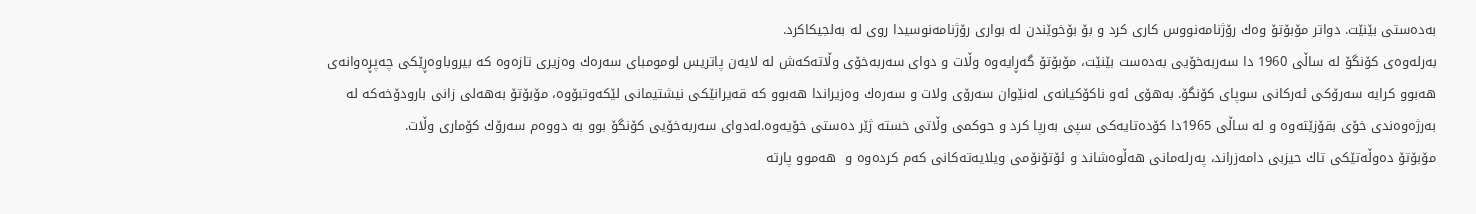به‌ده‌ستی‌ بێنێت. دواتر مۆبۆتۆ وه‌ك رۆژنامه‌نووس كاری‌ كرد و بۆ بۆخوێندن له‌ بواری‌ رۆژنامه‌نوسیدا روی‌ له‌ به‌لجیكاكرد.
به‌رله‌وه‌ی‌ كۆنگۆ له‌ ساڵی‌ 1960 دا سه‌ربه‌خۆیی‌ به‌ده‌ست بێنێت، مۆبۆتۆ گه‌ڕایه‌وه‌ وڵات و دوای‌ سه‌ربه‌خۆی‌ وڵاته‌كه‌ش له‌ لایه‌ن پاتریس لومومبای‌ سه‌ره‌ك وه‌زیری‌ تازه‌وه‌ كه‌ بیروباوه‌ڕێكی‌ چه‌پڕه‌وانه‌ی‌ هه‌بوو كرایه‌ سه‌رۆكی‌ ئه‌ركانی‌ سوپای‌ كۆنگۆ. به‌هۆی‌ ئه‌و ناكۆكیانه‌ی‌ له‌نێوان سه‌رۆی‌ ولات و سه‌ره‌ك وه‌زیراندا هه‌بوو كه‌ قه‌یرانێكی‌ نیشتیمانی‌ لێكه‌وتبۆوه‌، مۆبۆتۆ به‌هه‌لی‌ زانی‌ بارودۆخه‌كه‌ له‌ به‌رژه‌وه‌ندی‌ خۆی‌ بقۆزێته‌وه‌ و له‌ ساڵی‌ 1965دا كۆده‌تایه‌كی‌ سپی‌ به‌رپا كرد و حوكمی‌ وڵاتی‌ خسته‌ ژێر ده‌ستی‌ خۆیه‌وه‌.له‌دوای‌ سه‌ربه‌خۆیی‌ كۆنگۆ بوو به‌ دووه‌م سه‌رۆك كۆماری‌ وڵات.
مۆبۆتۆ ده‌وڵه‌تێكی‌ تاك حیزبی‌ دامه‌زراند، په‌رله‌مانی‌ هه‌ڵوه‌شاند و ئۆتۆنۆمی‌ ویلایه‌ته‌كانی‌ كه‌م كرده‌وه‌ و  هه‌موو پارته‌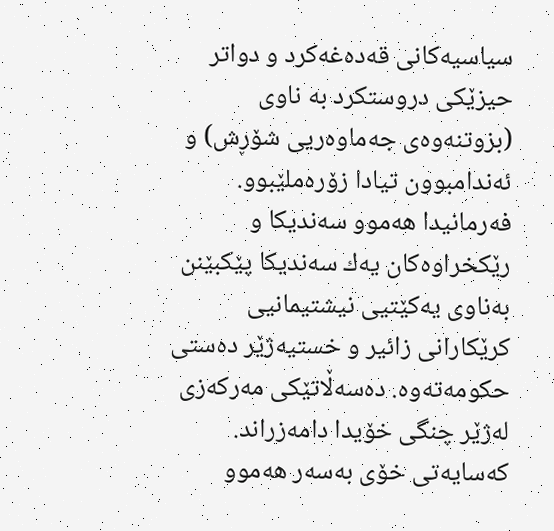سیاسیه‌كانی‌ قه‌ده‌غه‌كرد و دواتر حیزێكی‌ دروستكرد به‌ ناوی‌ (بزوتنه‌وه‌ی‌ جه‌ماوه‌ریی‌ شۆڕش) و ئه‌ندامبوون تیادا زۆره‌ملێبوو. فه‌رمانیدا هه‌موو سه‌ندیكا و رێكخراوه‌كان یه‌ك سه‌ندیكا پێكبێنن به‌ناوی‌ یه‌كێتیی‌ نیشتیمانیی‌ كرێكارانی‌ زائیر و خستیه‌ژێر ده‌ستی‌ حكومه‌ته‌وه‌. ده‌سه‌ڵاتێكی‌ مه‌ركه‌زی‌ له‌ژێر چنگی‌ خۆیدا دامه‌زراند. كه‌سایه‌تی‌ خۆی‌ به‌سه‌ر هه‌موو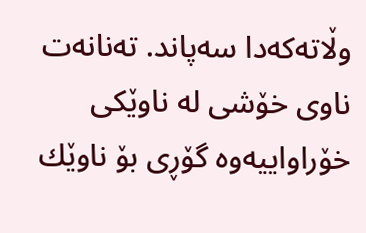وڵاته‌كه‌دا سه‌پاند. ته‌نانه‌ت ناوی‌ خۆشی‌ له‌ ناوێكی‌ خۆراواییه‌وه‌ گۆڕی‌ بۆ ناوێك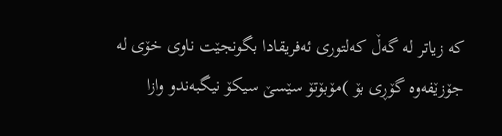كه‌ زیاتر له‌ گه‌ڵ كه‌لتوری‌ ئه‌فریقادا بگونجێت ناوی‌ خۆی‌ له‌ جۆزێفه‌وه‌ گۆڕی‌ بۆ )مۆبۆتۆ سێسێ سیكۆ نیگبه‌ندو وازا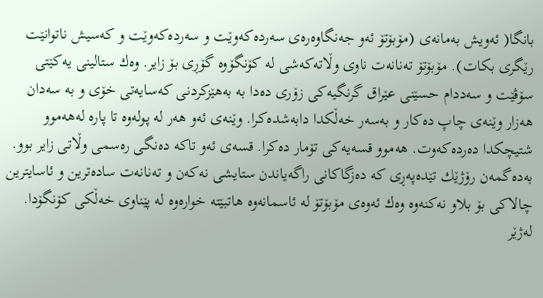بانگا( ئه‌ویش به‌مانه‌ی‌ (مۆبۆتۆ ئه‌و جه‌نگاوه‌ره‌ی‌ سه‌رده‌كه‌وێت و سه‌رده‌كه‌وێت و كه‌سیش ناتوانێت رێگری‌ بكات). مۆبۆتۆ ته‌نانه‌ت ناوی‌ وڵاته‌كه‌شی‌ له‌ كۆنگۆوه‌ گۆڕی‌ بۆ زایر. وه‌ك ستالینی‌ یه‌كێتی‌ سۆڤێت و سه‌ددام حسێنی‌ عێراق گرنگیه‌كی‌ زۆری‌ ده‌دا به‌ به‌هێزكردنی‌ كه‌سایه‌تی‌ خۆی‌ و به‌ سه‌دان هه‌زار وێنه‌ی‌ چاپ ده‌كار و به‌سه‌ر خه‌ڵكدا دابه‌شده‌كرا. وێنه‌ی‌ ئه‌و هه‌ر له‌ پوله‌وه‌ تا پاره‌ له‌هه‌موو شتیچكدا ده‌رده‌كه‌وت. هه‌موو قسه‌یه‌كی‌ تۆمار ده‌كرا. قسه‌ی‌ ئه‌و تاكه‌ ده‌نگی‌ ره‌سمی‌ وڵاتی‌ زایر بوو. به‌ده‌گمه‌ن رۆژێك تێده‌په‌ڕی‌ كه‌ ده‌زگاكانی‌ راگه‌یاندن ستایشی‌ نه‌كه‌ن و ته‌نانه‌ت ساده‌ترین و ئاسایترین چالاكی‌ بۆ بلاو نه‌كنه‌وه‌ وه‌ك ئه‌وه‌ی‌ مۆبۆتۆ له‌ ئاسمانه‌وه‌ هاتبێته‌ خواره‌وه‌ له‌ پێناوی‌ خه‌ڵكی‌ كۆنگۆدا.
له‌ژێر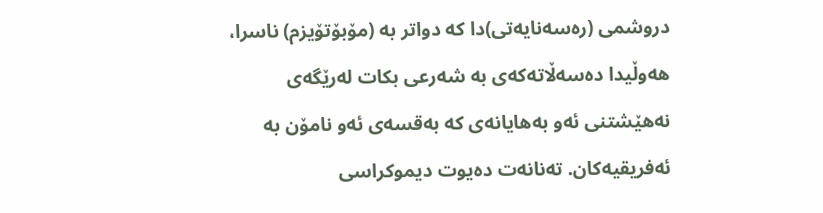دروشمی‌ (ره‌سه‌نایه‌تی)دا كه‌ دواتر به‌ (مۆبۆتۆیزم) ناسرا، هه‌وڵیدا ده‌سه‌ڵاته‌كه‌ی‌ به‌ شه‌رعی‌ بكات له‌رێگه‌ی‌ نه‌هێشتنی‌ ئه‌و به‌هایانه‌ی‌ كه‌ به‌قسه‌ی‌ ئه‌و نامۆن به‌ ئه‌فریقیه‌كان. ته‌نانه‌ت ده‌یوت دیموكراسی‌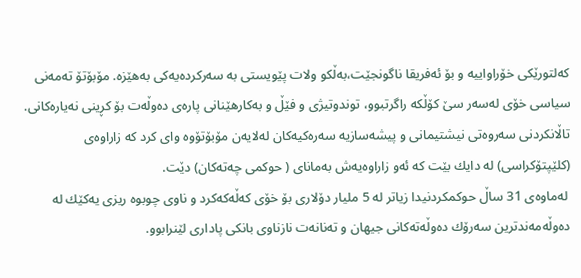كه‌لتورێكی‌ خۆراواییه‌ و بۆ ئه‌فریقا ناگونجێت،به‌ڵكو ولات پێویستی‌ به‌ سه‌ركرده‌یه‌كی‌ به‌هێزه‌. مۆبۆتۆ ته‌مه‌نی‌ سیاسی‌ خۆی‌ له‌سه‌ر سێ‌ كۆڵكه‌ راگرتبوو، توندوتیژی‌ و فێڵ و به‌كارهێنانی‌ پاره‌ی‌ ده‌وڵه‌ت بۆ كڕینی‌ نه‌یاره‌كانی‌. تاڵانكردنی‌ سه‌روه‌تی‌ نیشتیمانی‌ و پیشه‌سازیه‌ سه‌ره‌كیه‌كان له‌لایه‌ن مۆبۆتۆوه‌ وای‌ كرد كه‌ زاراوه‌ی‌ (كلێپتۆكراسی‌) له‌ دایك بێت كه‌ ئه‌و زاراوه‌یه‌ش به‌مانای‌ ( حوكمی‌ چه‌ته‌كان) دێت.
 له‌ماوه‌ی‌ 31 ساڵ حوكمكردنیدا زیاتر له‌ 5 ملیار دۆلاری‌ بۆ خۆی‌ كه‌ڵه‌كه‌كرد و ناوی‌ چوبوه‌ ریزی‌ یه‌كێك له‌ ده‌وڵه‌مه‌ندترین سه‌رۆك ده‌وڵه‌ته‌كانی‌ جیهان و ته‌نانه‌ت نازناوی‌ بانكی‌ پاداری‌ لێنرابوو.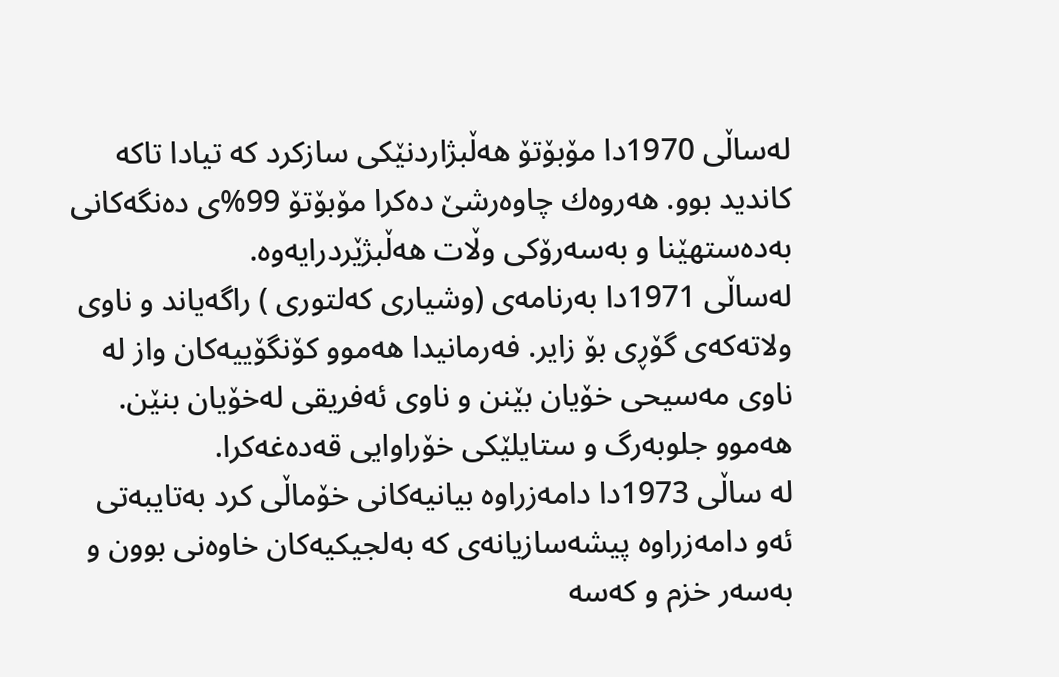له‌ساڵی‌ 1970دا مۆبۆتۆ هه‌ڵبژاردنێكی‌ سازكرد كه‌ تیادا تاكه‌ كاندید بوو. هه‌روه‌ك چاوه‌رشێ‌ ده‌كرا مۆبۆتۆ 99%ی‌ ده‌نگه‌كانی‌ به‌ده‌ستهێنا و به‌سه‌رۆكی‌ وڵات هه‌ڵبژێردرایه‌وه‌.
له‌ساڵی‌ 1971دا به‌رنامه‌ی‌ (وشیاری‌ كه‌لتوری‌ ) راگه‌یاند و ناوی‌ ولاته‌كه‌ی‌ گۆڕی‌ بۆ زایر. فه‌رمانیدا هه‌موو كۆنگۆییه‌كان واز له‌ ناوی‌ مه‌سیحی‌ خۆیان بێنن و ناوی‌ ئه‌فریقی‌ له‌خۆیان بنێن. هه‌موو جلوبه‌رگ و ستایلێكی‌ خۆراوایی‌ قه‌ده‌غه‌كرا.
له‌ ساڵی‌ 1973دا دامه‌زراوه‌ بیانیه‌كانی‌ خۆماڵی‌ كرد به‌تایبه‌تی‌ ئه‌و دامه‌زراوه‌ پیشه‌سازیانه‌ی‌ كه‌ به‌لجیكیه‌كان خاوه‌نی‌ بوون و به‌سه‌ر خزم و كه‌سه‌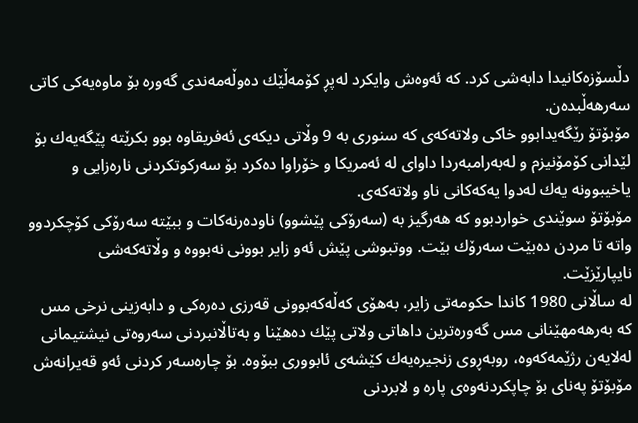دڵسۆزه‌كانیدا دابه‌شی‌ كرد. كه‌ ئه‌وه‌ش وایكرد له‌پڕ كۆمه‌ڵێك ده‌وڵه‌مه‌ندی‌ گه‌وره‌ بۆ ماوه‌یه‌كی‌ كاتی‌ سه‌رهه‌ڵبده‌ن.
مۆبۆتۆ رێگه‌یدابوو خاكی‌ ولاته‌كه‌ی‌ كه‌ سنوری‌ به‌ 9 وڵاتی‌ دیكه‌ی‌ ئه‌فریقاوه‌ بوو بكرێته‌ پێگه‌یه‌ك بۆ لێدانی‌ كۆمۆنیزم و له‌به‌رامبه‌ردا داوای‌ له‌ ئه‌مریكا و خۆراوا ده‌كرد بۆ سه‌ركوتكردنی‌ ناره‌زایی و یاخیبوونه‌ یه‌ك له‌دوا یه‌كه‌كانی‌ ناو ولاته‌كه‌ی‌.
مۆبۆتۆ سوێندی‌ خواردبوو كه‌ هه‌رگیز به‌ (سه‌رۆكی‌ پێشوو) ناوده‌رنه‌كات و ببێته‌ سه‌رۆكی‌ كۆچكردوو واته‌ تا مردن ده‌بێت سه‌رۆك بێت. ووتبوشی‌ پێش ئه‌و زایر بوونی‌ نه‌بووه‌ و وڵاته‌كه‌شی‌ نایپارێزێت.
له‌ ساڵانی‌ 1980 كاندا حكومه‌تی‌ زایر، به‌هۆی‌ كه‌ڵه‌كه‌بوونی‌ قه‌رزی‌ ده‌ره‌كی‌ و دابه‌زینی‌ نرخی‌ مس كه‌ به‌رهه‌مهێنانی‌ مس گه‌وره‌ترین داهاتی‌ ولاتی‌ پێك ده‌هێنا و به‌تاڵانبردنی‌ سه‌روه‌تی‌ نیشتیمانی‌ له‌لایه‌ن رژێمه‌كه‌وه‌، روبه‌ڕوی‌ زنجیره‌یه‌ك كێشه‌ی‌ ئابووری‌ ببۆوه‌. بۆ چاره‌سه‌ر كردنی‌ ئه‌و قه‌یرانه‌ش مۆبۆتۆ په‌نای‌ بۆ چاپكردنه‌وه‌ی‌ پاره‌ و لابردنی‌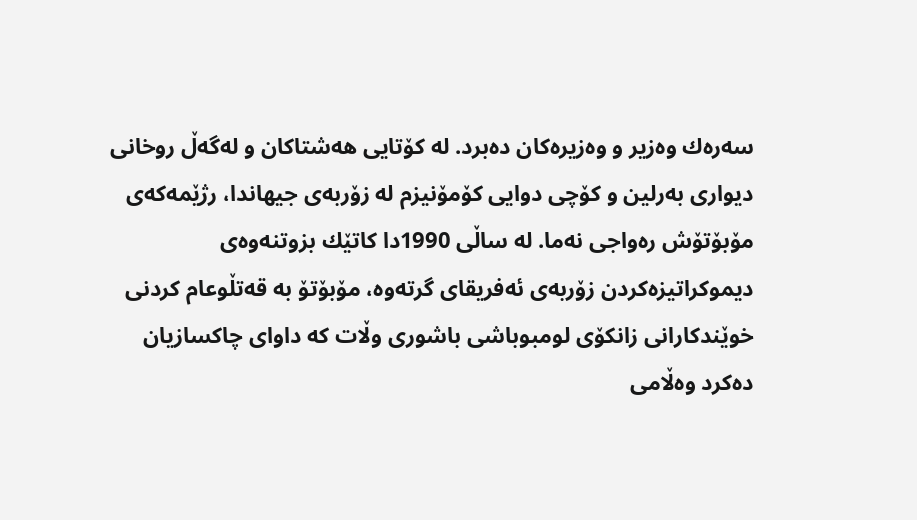سه‌ره‌ك وه‌زیر و وه‌زیره‌كان ده‌برد. له‌ كۆتایی‌ هه‌شتاكان و له‌گه‌ڵ روخانی‌ دیواری‌ به‌رلین و كۆچی‌ دوایی‌ كۆمۆنیزم له‌ زۆربه‌ی‌ جیهاندا، رژێمه‌كه‌ی‌ مۆبۆتۆش ره‌واجی‌ نه‌ما. له‌ ساڵی‌ 1990دا كاتێك بزوتنه‌وه‌ی‌ دیموكراتیزه‌كردن زۆربه‌ی‌ ئه‌فریقای‌ گرته‌وه‌، مۆبۆتۆ به‌ قه‌تڵوعام كردنی‌ خوێندكارانی‌ زانكۆی‌ لومبوباشی‌ باشوری‌ وڵات كه‌ داوای‌ چاكسازیان ده‌كرد وه‌ڵامی‌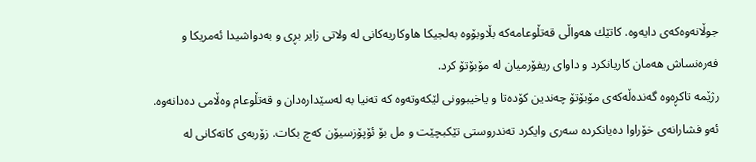جوڵانه‌وه‌كه‌ی‌ دایه‌وه‌. كاتێك هه‌واڵی‌ قه‌تڵوعامه‌كه‌ بڵاوبۆوه‌ به‌لجیكا هاوكاریه‌كانی‌ له‌ ولاتی‌ زایر بڕی‌ و به‌دواشیدا ئه‌مریكا و فه‌ره‌نساش هه‌مان كاریانكرد و داوای‌ ریفۆرمیان له‌ مۆبۆتۆ كرد.
رژێمه‌ تاكڕه‌وه‌ گه‌نده‌ڵه‌كه‌ی‌ مۆبۆتۆ چه‌ندین كۆده‌تا و یاخیبوونی‌ لێكه‌وته‌وه‌ كه‌ ته‌نیا به‌ له‌سێداره‌دان و قه‌تڵوعام وه‌ڵامی‌ ده‌دانه‌وه‌.
ئه‌و فشارانه‌ی‌ خۆراوا ده‌یانكرده‌ سه‌ری‌ وایكرد ته‌ندروستی‌ تێكبچێت و مل بۆ ئۆپۆزسیۆن كه‌چ بكات. زۆربه‌ی‌ كاته‌كانی‌ له‌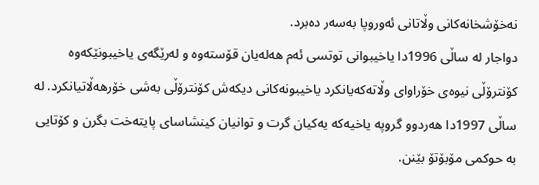نه‌خۆشخانه‌كانی‌ وڵاتانی‌ ئه‌وروپا به‌سه‌ر ده‌برد.
دواجار له‌ ساڵی‌ 1996دا یاخیبوانی‌ توتسی‌ ئه‌م هه‌له‌یان قۆسته‌وه‌ و له‌رێگه‌ی‌ یاخیبونێكه‌وه‌ كۆنترۆڵی‌ نیوه‌ی‌ خۆراوای‌ وڵاته‌كه‌یانكرد یاخیبونه‌كانی‌ دیكه‌ش كۆنترۆڵی‌ به‌شی‌ خۆرهه‌ڵاتیانكرد. له‌ ساڵی‌ 1997دا هه‌ردوو گروپه‌ یاخیه‌كه‌ یه‌كیان گرت و توانیان كینشاسای‌ پایته‌خت بگرن و كۆتایی‌ به‌ حوكمی‌ مۆبۆتۆ بێنن.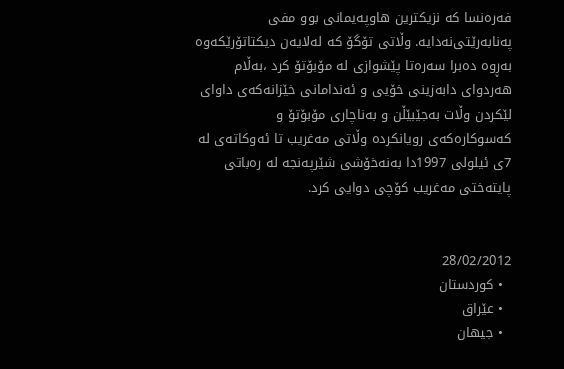فه‌ره‌نسا كه‌ نزیكترین هاوپه‌یمانی‌ بوو مفی‌ په‌نابه‌رێتی‌نه‌دایه‌. وڵاتی‌ تۆگۆ كه‌ له‌لایه‌ن دیكتاتۆرێكه‌وه‌ به‌ڕوه‌ ده‌برا سه‌ره‌تا پێشوازی‌ له‌ مۆبۆتۆ كرد ،به‌ڵام هه‌ردوای‌ دابه‌زینی‌ خۆیی‌ و ئه‌ندامانی‌ خێزانه‌كه‌ی‌ داوای‌ لێكردن وڵات به‌جێبێڵن و به‌ناچاری‌ مۆبۆتۆ و كه‌سوكاره‌كه‌ی‌ رویانكرده‌ وڵاتی‌ مه‌غریب تا ئه‌وكاته‌ی‌ له‌ 7ی‌ ئیلولی‌ 1997دا به‌نه‌خۆشی‌ شێرپه‌نجه‌ له‌ ره‌باتی‌ پایته‌ختی‌ مه‌غریب كۆچی‌ دوایی‌ كرد.


28/02/2012
  • کوردستان
  • عێراق
  • جیهان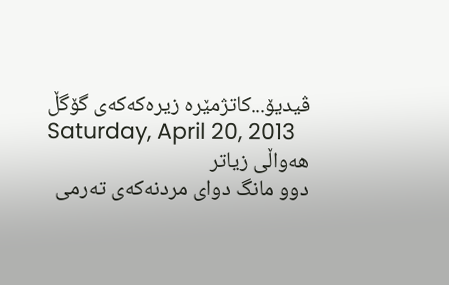ڤیدیۆ...كاتژمێره‌ زیره‌كه‌كه‌ی‌ گۆگڵ
Saturday, April 20, 2013
هه‌واڵی زیاتر
دوو مانگ دوای‌ مردنه‌كه‌ی‌ ته‌رمی‌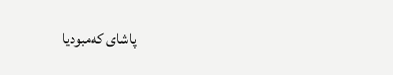پاشای‌ كه‌مبودیا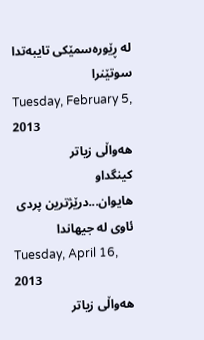له‌ ڕێوره‌سمێكی‌ تایبه‌تدا سوتێنرا
Tuesday, February 5, 2013
هه‌واڵی زیاتر
كینگداو هایوان...درێژترین پردی‌ ئاوی‌ له‌ جیهاندا
Tuesday, April 16, 2013
هه‌واڵی زیاتر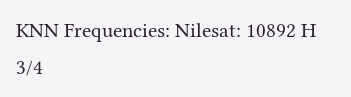KNN Frequencies: Nilesat: 10892 H 3/4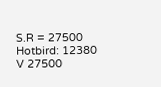S.R = 27500       Hotbird: 12380 V 27500